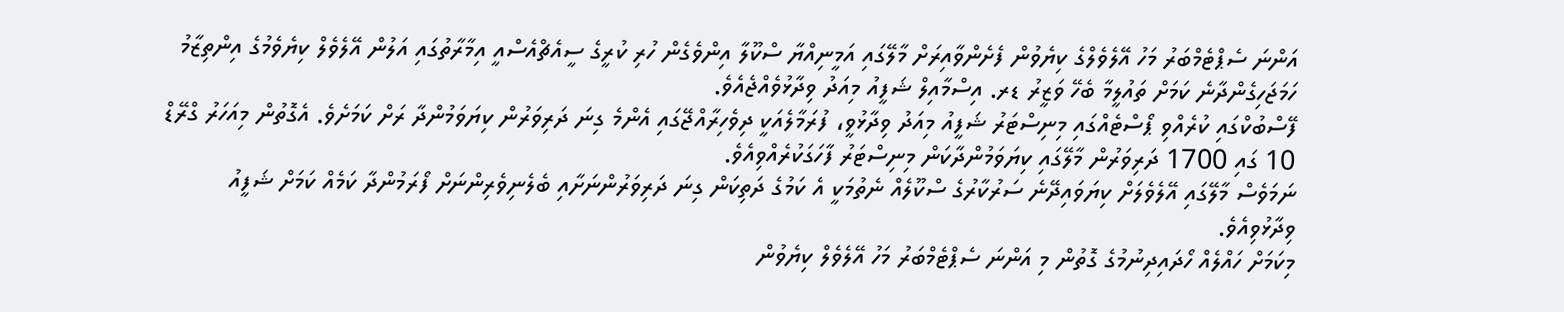އަންނަ ސެޕްޓެމްބަރު މަހު އޭލެވެލްގެ ކިޔެވުން ފެށެންވާއިރަށް މާލޭގައި އަމީނިއްޔާ ސްކޫލާ އިންވެގެން ހުރި ކުރީގެ ސީއެޗްއެސްއީ އިމާރާތުގައި އަލުން އޭލެވެލް ކިޔެވެމުގެ އިންތިޒާމު ހަމަޖަހިގެންދާނެ ކަމަށް ތައުލީމާ ބެހޭ ވަޒީރު ޑރ. އިސްމާއިލް ޝަފީއު މިއަދު ވިދާޅުވެއްޖެއެވެ.
ފޭސްބުކްގައި ކުރެއްވި ޕޯސްޓެއްގައި މިނިސްޓަރު ޝަފީއު މިއަދު ވިދާޅުވީ، ފުރަމާލެއަކީ ދިވެހިރާއްޖޭގައި އެންމެ ގިނަ ދަރިވަރުން ކިޔަވަމުންދާ ރަށް ކަމަށެވެ. އެގޮތުން މިއަހަރު ގްރޭޑް 10 ގައި 1700 ދަރިވަރުން މާލޭގައި ކިޔަވަމުންދާކަން މިނިސްޓަރު ފާހަގަކުރެއްވިއެވެ.
ނަމަވެސް މާލޭގައި އޭލެވެލަށް ކިޔަވައިދޭނެ ސަރުކާރުގެ ސްކޫލެއް ނެތުމަކީ އެ ކަމުގެ ދަތިކަން ގިނަ ދަރިވަރުންނަށާއި ބެލެނިވެރިންނަށް ފޯރަމުންދާ ކަމެއް ކަމަށް ޝަފީއު ވިދާޅުވިއެވެ.
މިކަމަށް ހައްލެއް ހޯދައިދިނުމުގެ ގޮތުން މި އަންނަ ސެޕްޓެމްބަރު މަހު އޭލެވެލް ކިޔެވުން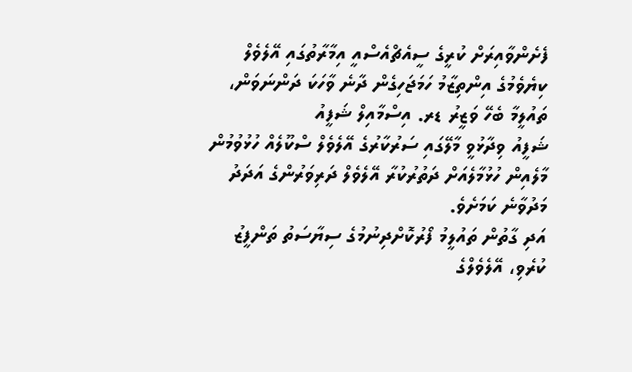ފެށެންވާއިރަށް ކުރީގެ ސީއެޗްއެސްއީ އިމާރާތުގައި އޭލެވެލް ކިޔެވެމުގެ އިންތިޒާމު ހަމަޖަހިގެން ދާނެ ވާހަކަ ދަންނަވަން، ތައުލީމާ ބެހޭ ވަޒީރު ޑރ. އިސްމާއިލް ޝަފީއު
ޝަފީއު ވިދާޅުވީ މާލޭގައި ސަރުކާރުގެ އޭލެވެލް ސްކޫލެއް ހުޅުވުމުން މާލެއިން ހުޅުމާލެއަށް ދަތުރުކުރާ އޭލެވެލް ދަރިވަރުންގެ އަދަދު މަދުވާނެ ކަމަށެވެ.
އަދި ގާތުން ތައުލީމު ފޯރުކޮށްދިނުމުގެ ސިޔާސަތު ތަންފީޒު ކުރެވި، އޭލެވެލްގެ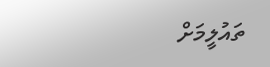ތައުލީމަށް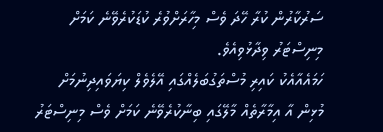ސަރުކާރުން ކުރާ ހޭދަ ވެސް މިހާރަށްވުރެ ކުޑަކުރެވޭނެ ކަމަށް މިނިސްޓަރު ވިދާޅުވިއެވެ.
ހަމައެއާއެކު ކައިރި މުސްތަގުބަލެއްގައި އޭލެވެލް ކިޔަވައިދިނުމަށް މުޅިން އާ އިމާރާތެއް މާލޭގައި ބިނާކުރެވޭނެ ކަމަށް ވެސް މިނިސްޓަރު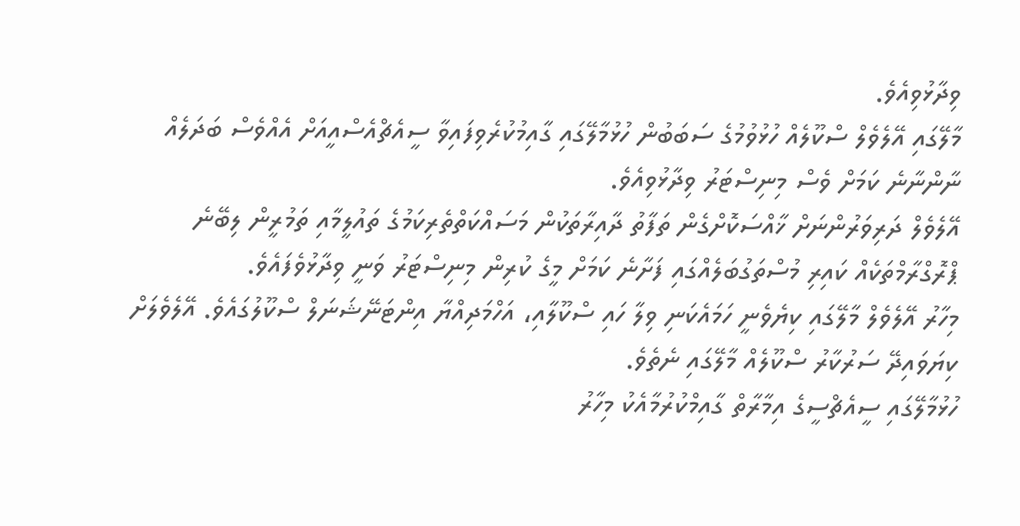ވިދާޅުވިއެވެ.
މާލޭގައި އޭލެވެލް ސްކޫލެއް ހުޅުވުމުގެ ސަބަބުން ހުޅުމާލޭގައި ގާއިމުކުރެވިފައިވާ ސީއެޗްއެސްއީއަށް އެއްވެސް ބަދަލެއް ނާންނާނެ ކަމަށް ވެސް މިނިސްޓަރު ވިދާޅުވިއެވެ.
އޭލެވެލް ދަރިވަރުންނަށް ޚާއްސަކޮށްގެން ތަފާތު ދާއިރާތަކުން މަސައްކަތްތެރިކަމުގެ ތައުލީމާއި ތަމުރީން ލިބޭނެ ޕްރޮގްރާމްތަކެއް ކައިރި މުސްތަގުބަލެއްގައި ފަށާނެ ކަމަށް މީގެ ކުރިން މިނިސްޓަރު ވަނީ ވިދާޅުވެފައެވެ.
މިހާރު އޭލެވެލް މާލޭގައި ކިޔެވެނީ ހަމައެކަނި ވިލާ ހައި ސްކޫލާއި، އަހްމަދިއްޔާ އިންޓަނޭޝަނަލް ސްކޫލުގައެވެ. އޭލެވެލަށް ކިޔަވައިދޭ ސަރުކާރު ސްކޫލެއް މާލޭގައި ނެތެވެ.
ހުޅުމާލޭގައި ސީއެޗްސީގެ އިމާރާތް ގާއިމްކުރުމާއެކު މިހާރު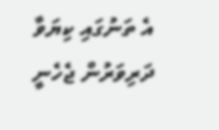އެ ތަނުގައި ކިޔަވާ ދަރިވަރުން ޖެހެނީ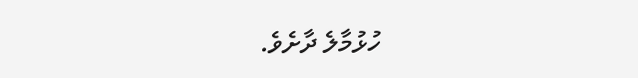ހުޅުމާލެ ދާށެވެ.